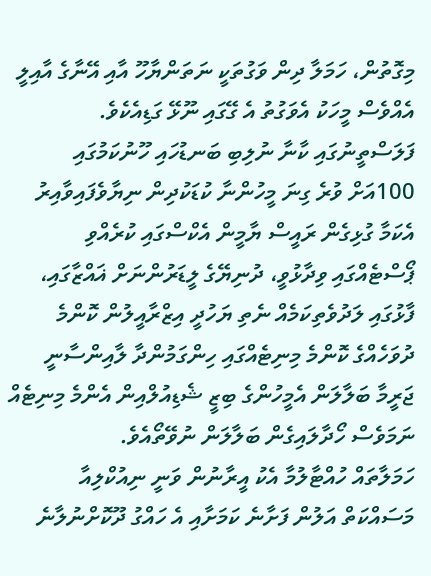މިގޮތުން، ހަމަލާ ދިން ވަގުތަކީ ނަތަންޔާހޫ އާއި އޭނާގެ އާއިލީ އެއްވެސް މީހަކު އެވަގުތު އެ ގޭގައި ނޫޅޭ ގަޑިއެކެވެ.
ފަލަސްތީނުގައި ކާނާ ނުލިބި ބަނޑުހައި ހޫނުކަމުގައި 100އަށް ވުރެ ގިނަ މީހުންނާ ކުޑަކުދިން ނިޔާވެފައިވާއިރު އެކަމާ ގުޅިގެން ރައީސް ޔާމީން އެކްސްގައި ކުރެއްވި ޕޯސްޓެއްގައި ވިދާޅުވީ، ދުނިޔޭގެ ލީޑަރުންނަށް ޣައްޒާގައި، ފާޅުގައި ލަދުވެތިކަމެއް ނެތި ޔަހުދީ އިޒްރާއީލުން ކޮންމެ ދުވަހެއްގެ ކޮންމެ މިނިޓެއްގައި ހިންގަމުންދާ ލާއިންސާނީ ޖަރީމާ ބަލާލަން އެމީހުންގެ ބިޒީ ޝެޑިއުލްއިން އެންމެ މިނިޓެއް ނަމަވެސް ހޯދާލައިގެން ބަލާލަން ނުވޭތޯއެވެ.
ހަމަލާތައް ހުއްޓާލުމާ އެކު އީރާނުން ވަނީ ނިއުކްލިއާ މަސައްކަތް އަލުން ފަށާނެ ކަމަށާއި އެ ހައްގު ދޫކޮށްނުލާނެ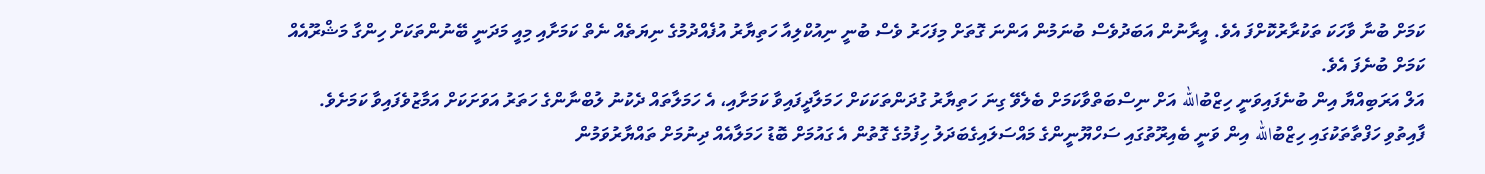ކަމަށް ބުނާ ވާހަކަ ތަކުރާރުކޮށްފަ އެވެ. އީރާނުން އަބަދުވެސް ބުނަމުން އަންނަ ގޮތަށް މިފަހަރު ވެސް ބުނީ ނިއުކްލިއާ ހަތިޔާރު އުފެއްދުމުގެ ނިޔަތެއް ނެތް ކަމަށާއި މިއީ މަދަނީ ބޭނުންތަކަށް ހިންގާ މަޝްރޫއެއް ކަމަށް ބުނެފަ އެވެ.
އަލް އަރަބިއްޔާ އިން ބުނެފައިވަނީ ހިޒްބުالله އަށް ނިސްބަތްވާކަމަށް ބެލެވޭ ގިނަ ހަތިޔާރު ގުދަންތަކަކަށް ހަމަލާދީފައިވާ ކަމަށާއި، އެ ހަމަލާތައް ދެކުނު ލުބްނާންގެ ހަތަރު އަވަށަކަށް އަމާޒުވެފައިވާ ކަމަށެވެ.
ފާއިތުވި ހަފްތާތަކުގައި ހިޒްބުالله އިން ވަނީ ބެއިރޫތުގައި ސަހްޔޫނީންގެ މައްސަލައިގެބަދަލު ހިފުމުގެ ގޮތުން އެ ގައުމަށް ބޮޑު ހަމަލާއެއް ދިނުމަށް ތައްޔާރުވަމުން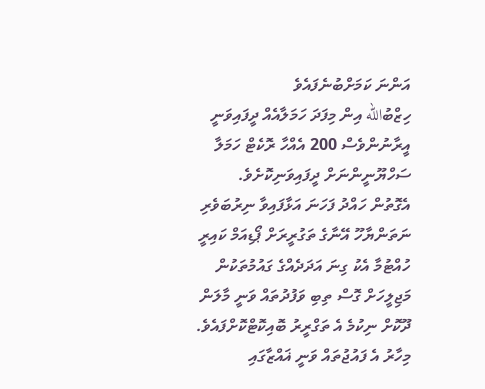އަންނަ ކަމަށްބުނެފައެވެ
ހިޒްބުالله އިން މިފަދަ ހަމަލާއެއް ދީފައިވަނީ އީރާނުންވެސް 200 އެއްހާ ރޮކެޓް ހަމަލާ ސަހްޔޫނީންނަށް ދީފައިވަނިކޮށެވެ.
އެގޮތުން ހައްދު ފަހަނަ އަޅާފައިވާ ނިރުބަވެރި ނަތަންޔާހޫ އޭނާގެ ތަގުރީރަށް ޕޯޑިއަމް ކައިރީ ހުއްޓުމާ އެކު ގިނަ އަދަދެއްގެ ގައުމުތަކުން މަޖިލީހަށް ގޮސް ތިބި ވަފުދުތައް ވަނީ މާލަން ދޫކޮށް ނިކުމެ އެ ތަގްރީރު ބޮއިކޮޓްކޮށްފައެވެ.
މިހާރު އެ ފައުޖުތައް ވަނީ ޣައްޒާގައި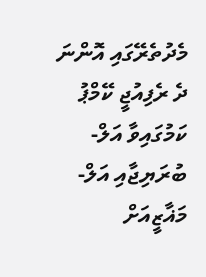މެދުތެރޭގައި އޮންނަ ދެ ރެފިއުޖީ ކޭމްޕު ކަމުގައިވާ އަލް-ބުރަޔިޖާއި އަލް-މަޣާޒީއަށް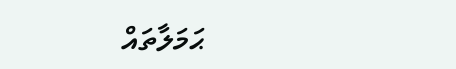ޙަމަލާތައް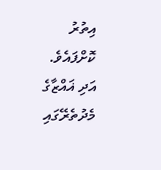އިތުރު ކޮށްފައެވެ. އަދި ޣައްޒާގެ މެދުތެރޭގައި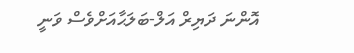އޮންނަ ދަޔިރް އަލް-ބަލަޙާއަށްވެސް ވަނީ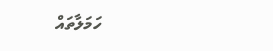ހަމަލާތައް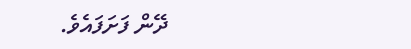ދޭން ފަށަފައެވެ.